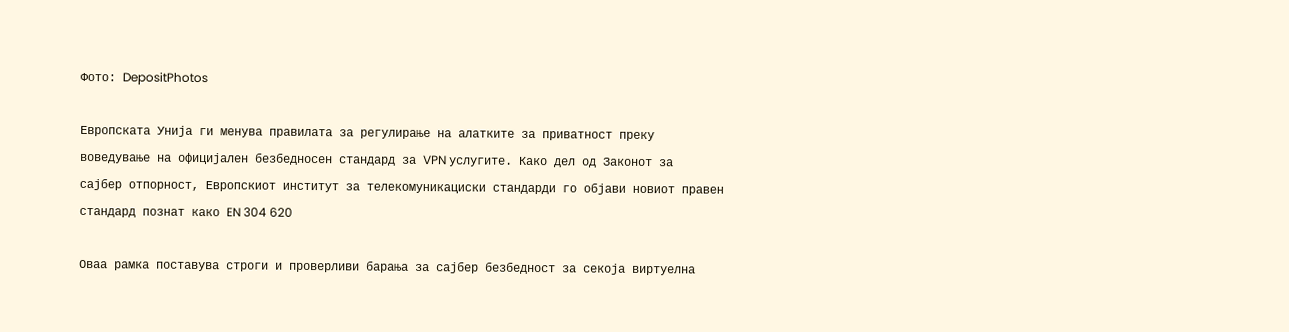Фото: DepositPhotos

Европската Унија ги менува правилата за регулирање на алатките за приватност преку воведување на официјален безбедносен стандард за VPN услугите. Како дел од Законот за сајбер отпорност, Европскиот институт за телекомуникациски стандарди го објави новиот правен стандард познат како EN 304 620

Оваа рамка поставува строги и проверливи барања за сајбер безбедност за секоја виртуелна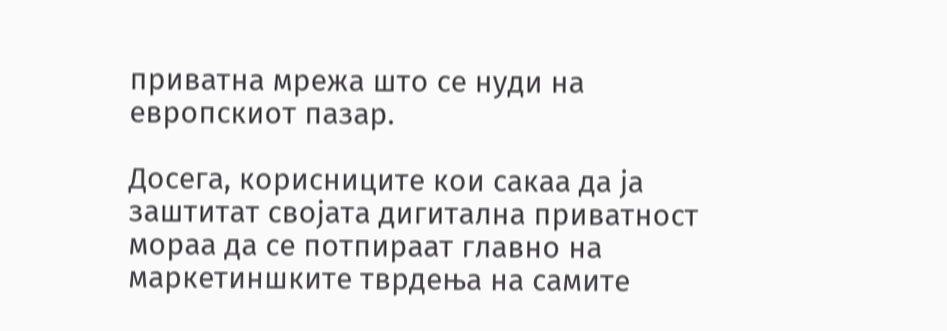приватна мрежа што се нуди на европскиот пазар.

Досега, корисниците кои сакаа да ја заштитат својата дигитална приватност мораа да се потпираат главно на маркетиншките тврдења на самите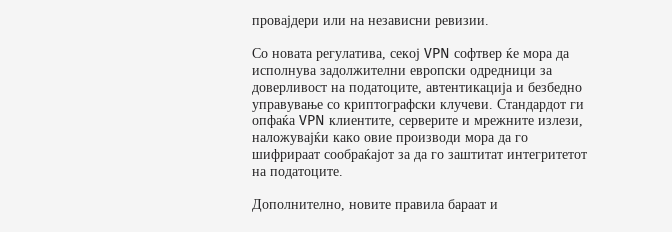провајдери или на независни ревизии.

Со новата регулатива, секој VPN софтвер ќе мора да исполнува задолжителни европски одредници за доверливост на податоците, автентикација и безбедно управување со криптографски клучеви. Стандардот ги опфаќа VPN клиентите, серверите и мрежните излези, наложувајќи како овие производи мора да го шифрираат сообраќајот за да го заштитат интегритетот на податоците.

Дополнително, новите правила бараат и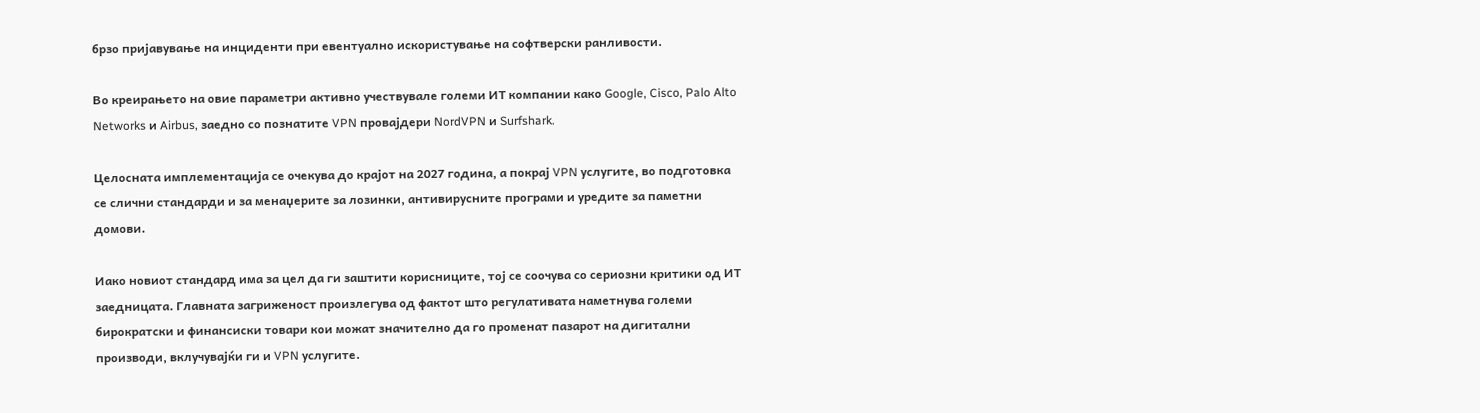брзо пријавување на инциденти при евентуално искористување на софтверски ранливости.

Во креирањето на овие параметри активно учествувале големи ИТ компании како Google, Cisco, Palo Alto Networks и Airbus, заедно со познатите VPN провајдери NordVPN и Surfshark.

Целосната имплементација се очекува до крајот на 2027 година, а покрај VPN услугите, во подготовка се слични стандарди и за менаџерите за лозинки, антивирусните програми и уредите за паметни домови.

Иако новиот стандард има за цел да ги заштити корисниците, тој се соочува со сериозни критики од ИТ заедницата. Главната загриженост произлегува од фактот што регулативата наметнува големи бирократски и финансиски товари кои можат значително да го променат пазарот на дигитални производи, вклучувајќи ги и VPN услугите.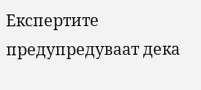Експертите предупредуваат дека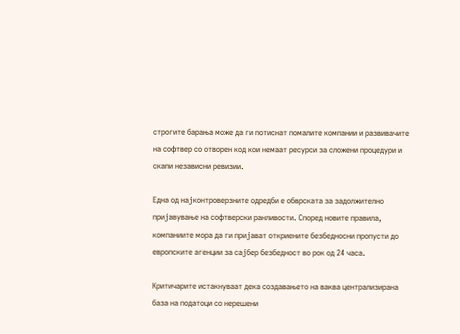строгите барања може да ги потиснат помалите компании и развивачите на софтвер со отворен код кои немаат ресурси за сложени процедури и скапи независни ревизии.

Една од најконтроверзните одредби е обврската за задолжително пријавување на софтверски ранливости. Според новите правила, компаниите мора да ги пријават откриените безбедносни пропусти до европските агенции за сајбер безбедност во рок од 24 часа.

Критичарите истакнуваат дека создавањето на ваква централизирана база на податоци со нерешени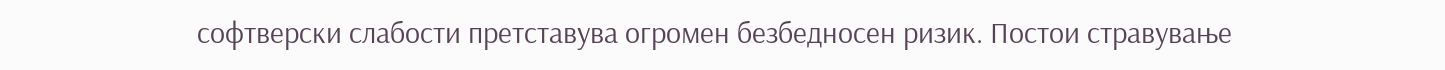софтверски слабости претставува огромен безбедносен ризик. Постои стравување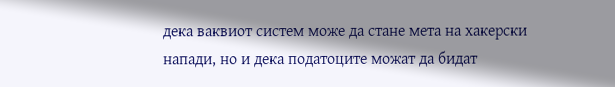дека ваквиот систем може да стане мета на хакерски напади, но и дека податоците можат да бидат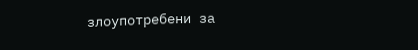злоупотребени за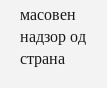масовен надзор од страна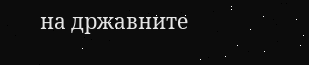на државните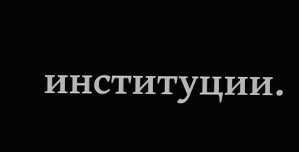институции.